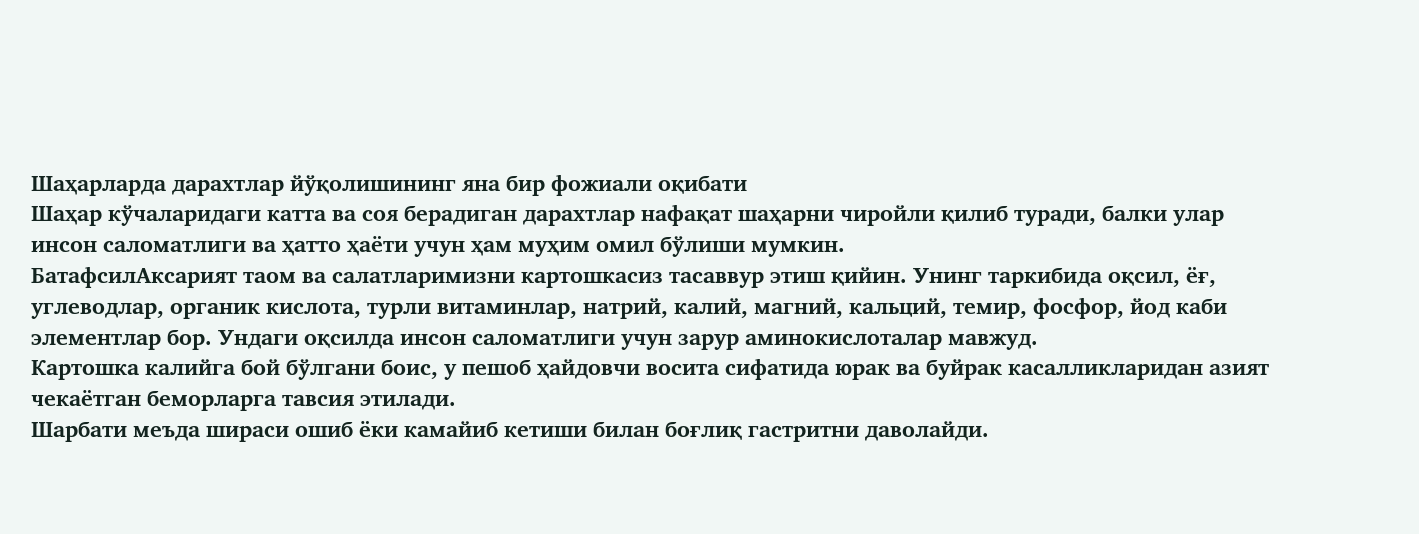Шаҳарларда дарахтлар йўқолишининг яна бир фожиали оқибати
Шаҳар кўчаларидаги катта ва соя берадиган дарахтлар нафақат шаҳарни чиройли қилиб туради, балки улар инсон саломатлиги ва ҳатто ҳаёти учун ҳам муҳим омил бўлиши мумкин.
БатафсилАксарият таом ва салатларимизни картошкасиз тасаввур этиш қийин. Унинг таркибида оқсил, ёғ, углеводлар, органик кислота, турли витаминлар, натрий, калий, магний, кальций, темир, фосфор, йод каби элементлар бор. Ундаги оқсилда инсон саломатлиги учун зарур аминокислоталар мавжуд.
Картошка калийга бой бўлгани боис, у пешоб ҳайдовчи восита сифатида юрак ва буйрак касалликларидан азият чекаётган беморларга тавсия этилади.
Шарбати меъда шираси ошиб ёки камайиб кетиши билан боғлиқ гастритни даволайди.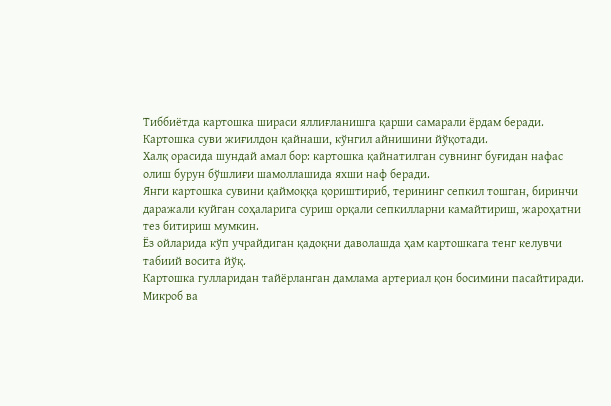Тиббиётда картошка шираси яллиғланишга қарши самарали ёрдам беради.
Картошка суви жиғилдон қайнаши, кўнгил айнишини йўқотади.
Халқ орасида шундай амал бор: картошка қайнатилган сувнинг буғидан нафас олиш бурун бўшлиғи шамоллашида яхши наф беради.
Янги картошка сувини қаймоққа қориштириб, терининг сепкил тошган, биринчи даражали куйган соҳаларига суриш орқали сепкилларни камайтириш, жароҳатни тез битириш мумкин.
Ёз ойларида кўп учрайдиган қадоқни даволашда ҳам картошкага тенг келувчи табиий восита йўқ.
Картошка гулларидан тайёрланган дамлама артериал қон босимини пасайтиради.
Микроб ва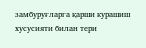замбуруғларга қарши курашиш хусусияти билан тери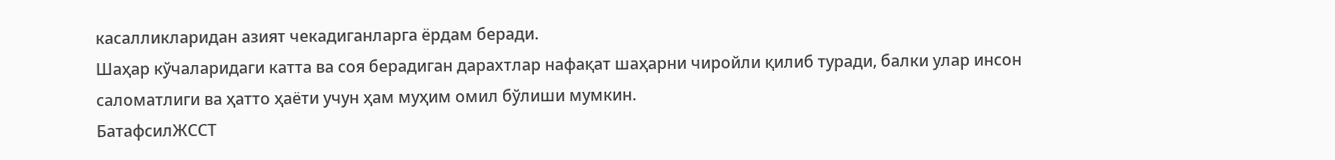касалликларидан азият чекадиганларга ёрдам беради.
Шаҳар кўчаларидаги катта ва соя берадиган дарахтлар нафақат шаҳарни чиройли қилиб туради, балки улар инсон саломатлиги ва ҳатто ҳаёти учун ҳам муҳим омил бўлиши мумкин.
БатафсилЖССТ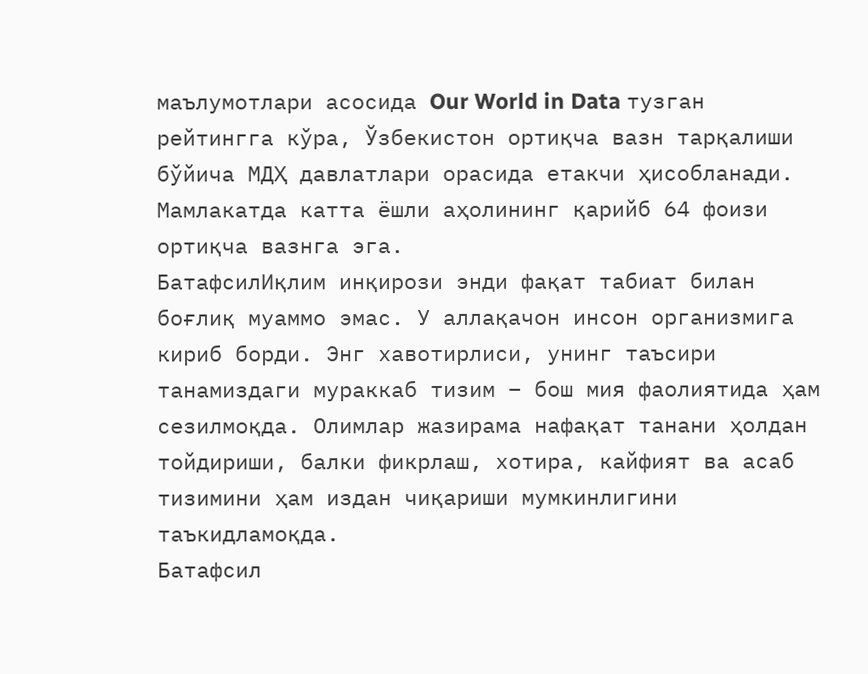маълумотлари асосида Our World in Data тузган рейтингга кўра, Ўзбекистон ортиқча вазн тарқалиши бўйича МДҲ давлатлари орасида етакчи ҳисобланади. Мамлакатда катта ёшли аҳолининг қарийб 64 фоизи ортиқча вазнга эга.
БатафсилИқлим инқирози энди фақат табиат билан боғлиқ муаммо эмас. У аллақачон инсон организмига кириб борди. Энг хавотирлиси, унинг таъсири танамиздаги мураккаб тизим – бош мия фаолиятида ҳам сезилмоқда. Олимлар жазирама нафақат танани ҳолдан тойдириши, балки фикрлаш, хотира, кайфият ва асаб тизимини ҳам издан чиқариши мумкинлигини таъкидламоқда.
Батафсил